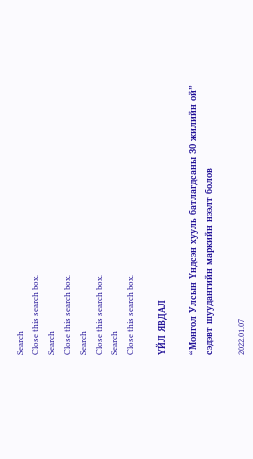Search
Close this search box.
Search
Close this search box.
Search
Close this search box.
Search
Close this search box.

ҮЙЛ ЯВДАЛ

“Монгол Улсын Үндсэн хууль батлагдсаны 30 жилийн ой” сэдэвт шуудангийн маркийн нээлт болов

2022.01.07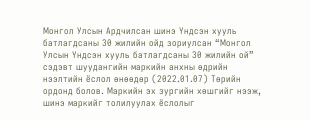Монгол Улсын Ардчилсан шинэ Үндсэн хууль батлагдсаны 30 жилийн ойд зориулсан “Монгол Улсын Үндсэн хууль батлагдсаны 30 жилийн ой” сэдэвт шуудангийн маркийн анхны өдрийн нээлтийн ёслол өнөөдөр (2022.01.07) Төрийн ордонд болов. Маркийн эх зургийн хөшгийг нээж, шинэ маркийг толилуулах ёслолыг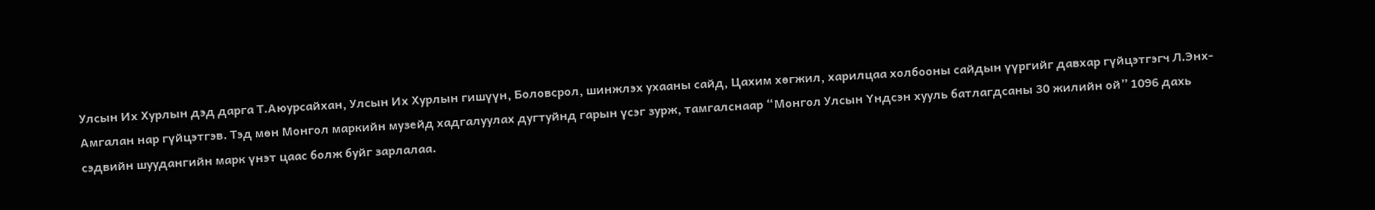Улсын Их Хурлын дэд дарга Т.Аюурсайхан, Улсын Их Хурлын гишүүн, Боловсрол, шинжлэх ухааны сайд, Цахим хөгжил, харилцаа холбооны сайдын үүргийг давхар гүйцэтгэгч Л.Энх-Амгалан нар гүйцэтгэв. Тэд мөн Монгол маркийн музейд хадгалуулах дугтуйнд гарын үсэг зурж, тамгалснаар “Монгол Улсын Үндсэн хууль батлагдсаны 30 жилийн ой” 1096 дахь сэдвийн шуудангийн марк үнэт цаас болж буйг зарлалаа.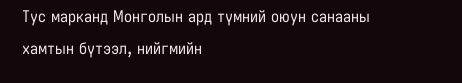Тус марканд Монголын ард түмний оюун санааны хамтын бүтээл, нийгмийн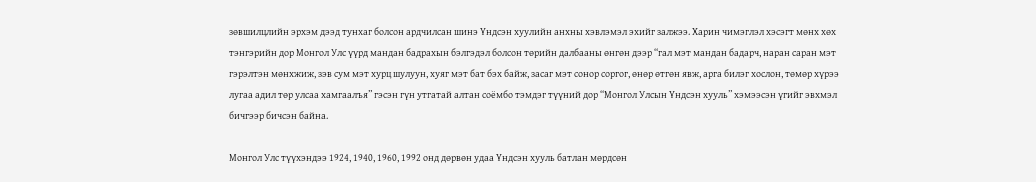зөвшилцлийн эрхэм дээд тунхаг болсон ардчилсан шинэ Үндсэн хуулийн анхны хэвлэмэл эхийг залжээ. Харин чимэглэл хэсэгт мөнх хөх тэнгэрийн дор Монгол Улс үүрд мандан бадрахын бэлгэдэл болсон төрийн далбааны өнгөн дээр “гал мэт мандан бадарч, наран саран мэт гэрэлтэн мөнхжиж, зэв сум мэт хурц шулуун, хуяг мэт бат бэх байж, засаг мэт сонор соргог, өнөр өтгөн явж, арга билэг хослон, төмөр хүрээ лугаа адил төр улсаа хамгаалъя” гэсэн гүн утгатай алтан соёмбо тэмдэг түүний дор “Монгол Улсын Үндсэн хууль” хэмээсэн үгийг эвхмэл бичгээр бичсэн байна.

Монгол Улс түүхэндээ 1924, 1940, 1960, 1992 онд дөрвөн удаа Үндсэн хууль батлан мөрдсөн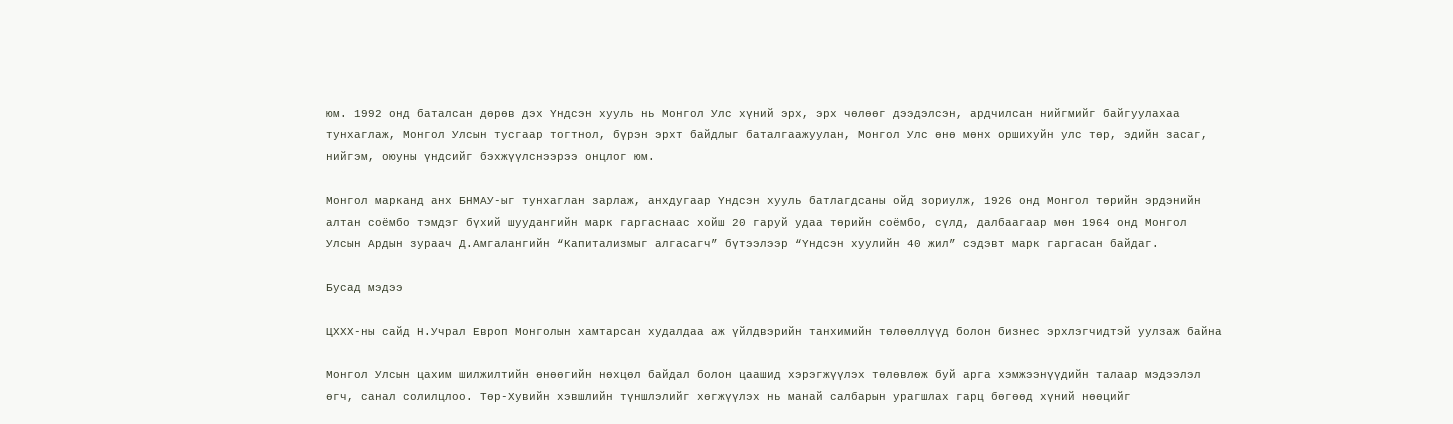юм. 1992 онд баталсан дөрөв дэх Үндсэн хууль нь Монгол Улс хүний эрх, эрх чөлөөг дээдэлсэн, ардчилсан нийгмийг байгуулахаа тунхаглаж, Монгол Улсын тусгаар тогтнол, бүрэн эрхт байдлыг баталгаажуулан, Монгол Улс өнө мөнх оршихуйн улс төр, эдийн засаг, нийгэм, оюуны үндсийг бэхжүүлснээрээ онцлог юм.

Монгол марканд анх БНМАУ-ыг тунхаглан зарлаж, анхдугаар Үндсэн хууль батлагдсаны ойд зориулж, 1926 онд Монгол төрийн эрдэнийн алтан соёмбо тэмдэг бүхий шуудангийн марк гаргаснаас хойш 20 гаруй удаа төрийн соёмбо, сүлд, далбаагаар мөн 1964 онд Монгол Улсын Ардын зураач Д.Амгалангийн “Капитализмыг алгасагч” бүтээлээр “Үндсэн хуулийн 40 жил” сэдэвт марк гаргасан байдаг.

Бусад мэдээ

ЦХХХ-ны сайд Н.Учрал Европ Монголын хамтарсан худалдаа аж үйлдвэрийн танхимийн төлөөллүүд болон бизнес эрхлэгчидтэй уулзаж байна

Монгол Улсын цахим шилжилтийн өнөөгийн нөхцөл байдал болон цаашид хэрэгжүүлэх төлөвлөж буй арга хэмжээнүүдийн талаар мэдээлэл өгч, санал солилцлоо. Төр-Хувийн хэвшлийн түншлэлийг хөгжүүлэх нь манай салбарын урагшлах гарц бөгөөд хүний нөөцийг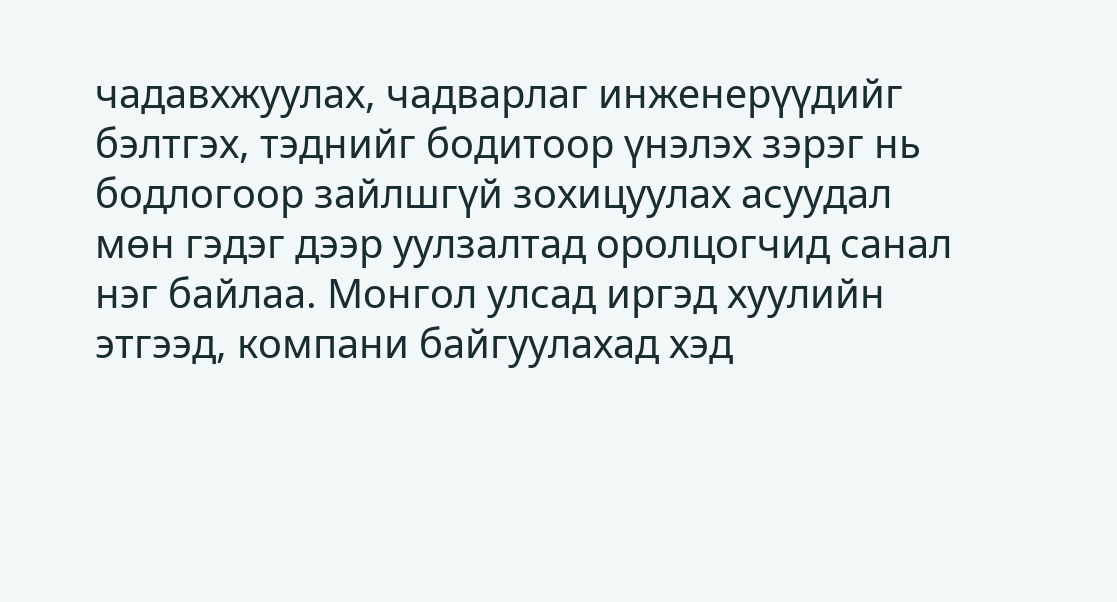чадавхжуулах, чадварлаг инженерүүдийг бэлтгэх, тэднийг бодитоор үнэлэх зэрэг нь бодлогоор зайлшгүй зохицуулах асуудал мөн гэдэг дээр уулзалтад оролцогчид санал нэг байлаа. Монгол улсад иргэд хуулийн этгээд, компани байгуулахад хэд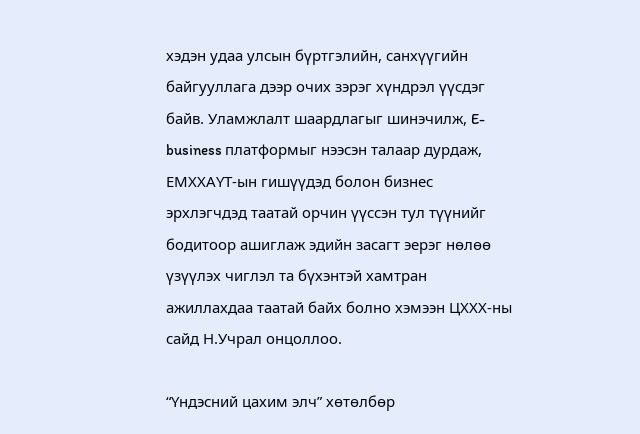хэдэн удаа улсын бүртгэлийн, санхүүгийн байгууллага дээр очих зэрэг хүндрэл үүсдэг байв. Уламжлалт шаардлагыг шинэчилж, E-business платформыг нээсэн талаар дурдаж, ЕМХХАҮТ-ын гишүүдэд болон бизнес эрхлэгчдэд таатай орчин үүссэн тул түүнийг бодитоор ашиглаж эдийн засагт эерэг нөлөө үзүүлэх чиглэл та бүхэнтэй хамтран ажиллахдаа таатай байх болно хэмээн ЦХХХ-ны сайд Н.Учрал онцоллоо.

“Үндэсний цахим элч” хөтөлбөр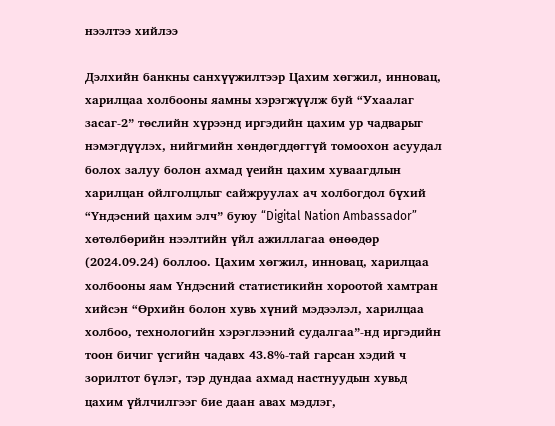нээлтээ хийлээ

Дэлхийн банкны санхүүжилтээр Цахим хөгжил, инновац, харилцаа холбооны яамны хэрэгжүүлж буй “Ухаалаг засаг-2” төслийн хүрээнд иргэдийн цахим ур чадварыг нэмэгдүүлэх, нийгмийн хөндөгддөггүй томоохон асуудал болох залуу болон ахмад үеийн цахим хуваагдлын харилцан ойлголцлыг сайжруулах ач холбогдол бүхий “Үндэсний цахим элч” буюу “Digital Nation Ambassador” хөтөлбөрийн нээлтийн үйл ажиллагаа өнөөдөр (2024.09.24) боллоо. Цахим хөгжил, инновац, харилцаа холбооны яам Үндэсний статистикийн хороотой хамтран хийсэн “Өрхийн болон хувь хүний мэдээлэл, харилцаа холбоо, технологийн хэрэглээний судалгаа”-нд иргэдийн тоон бичиг үсгийн чадавх 43.8%-тай гарсан хэдий ч зорилтот бүлэг, тэр дундаа ахмад настнуудын хувьд цахим үйлчилгээг бие даан авах мэдлэг,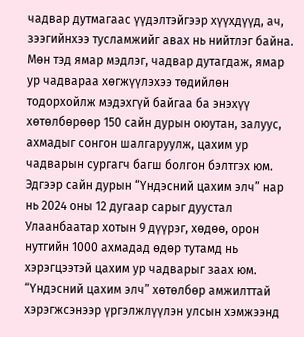чадвар дутмагаас үүдэлтэйгээр хүүхдүүд, ач, зээгийнхээ тусламжийг авах нь нийтлэг байна. Мөн тэд ямар мэдлэг, чадвар дутагдаж, ямар ур чадвараа хөгжүүлэхээ төдийлөн тодорхойлж мэдэхгүй байгаа ба энэхүү хөтөлбөрөөр 150 сайн дурын оюутан, залуус, ахмадыг сонгон шалгаруулж, цахим ур чадварын сургагч багш болгон бэлтгэх юм. Эдгээр сайн дурын “Үндэсний цахим элч” нар нь 2024 оны 12 дугаар сарыг дуустал Улаанбаатар хотын 9 дүүрэг, хөдөө, орон нутгийн 1000 ахмадад өдөр тутамд нь хэрэгцээтэй цахим ур чадварыг заах юм.  “Үндэсний цахим элч” хөтөлбөр амжилттай хэрэгжсэнээр үргэлжлүүлэн улсын хэмжээнд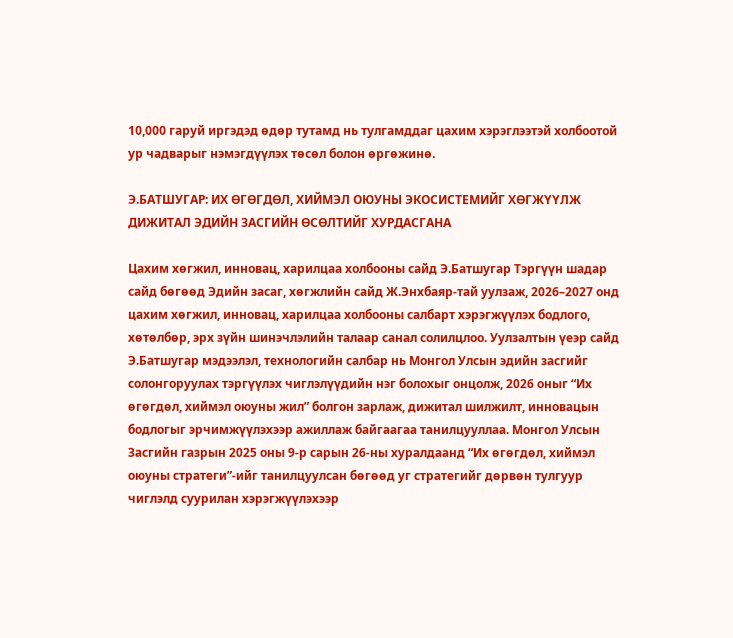10,000 гаруй иргэдэд өдөр тутамд нь тулгамддаг цахим хэрэглээтэй холбоотой ур чадварыг нэмэгдүүлэх төсөл болон өргөжинө.

Э.БАТШУГАР: ИХ ӨГӨГДӨЛ, ХИЙМЭЛ ОЮУНЫ ЭКОСИСТЕМИЙГ ХӨГЖҮҮЛЖ ДИЖИТАЛ ЭДИЙН ЗАСГИЙН ӨСӨЛТИЙГ ХУРДАСГАНА

Цахим хөгжил, инновац, харилцаа холбооны сайд Э.Батшугар Тэргүүн шадар сайд бөгөөд Эдийн засаг, хөгжлийн сайд Ж.Энхбаяр-тай уулзаж, 2026–2027 онд цахим хөгжил, инновац, харилцаа холбооны салбарт хэрэгжүүлэх бодлого, хөтөлбөр, эрх зүйн шинэчлэлийн талаар санал солилцлоо. Уулзалтын үеэр сайд Э.Батшугар мэдээлэл, технологийн салбар нь Монгол Улсын эдийн засгийг солонгоруулах тэргүүлэх чиглэлүүдийн нэг болохыг онцолж, 2026 оныг “Их өгөгдөл, хиймэл оюуны жил” болгон зарлаж, дижитал шилжилт, инновацын бодлогыг эрчимжүүлэхээр ажиллаж байгаагаа танилцууллаа. Монгол Улсын Засгийн газрын 2025 оны 9-р сарын 26-ны хуралдаанд “Их өгөгдөл, хиймэл оюуны стратеги”-ийг танилцуулсан бөгөөд уг стратегийг дөрвөн тулгуур чиглэлд суурилан хэрэгжүүлэхээр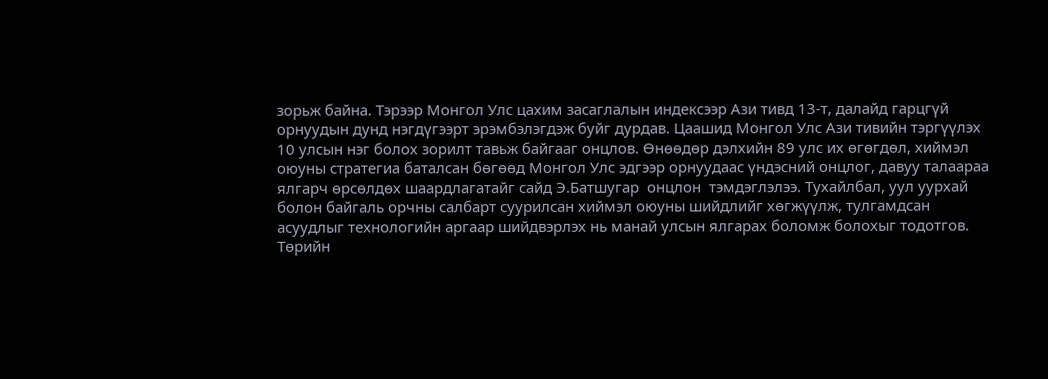зорьж байна. Тэрээр Монгол Улс цахим засаглалын индексээр Ази тивд 13-т, далайд гарцгүй орнуудын дунд нэгдүгээрт эрэмбэлэгдэж буйг дурдав. Цаашид Монгол Улс Ази тивийн тэргүүлэх 10 улсын нэг болох зорилт тавьж байгааг онцлов. Өнөөдөр дэлхийн 89 улс их өгөгдөл, хиймэл оюуны стратегиа баталсан бөгөөд Монгол Улс эдгээр орнуудаас үндэсний онцлог, давуу талаараа ялгарч өрсөлдөх шаардлагатайг сайд Э.Батшугар  онцлон  тэмдэглэлээ. Тухайлбал, уул уурхай болон байгаль орчны салбарт суурилсан хиймэл оюуны шийдлийг хөгжүүлж, тулгамдсан асуудлыг технологийн аргаар шийдвэрлэх нь манай улсын ялгарах боломж болохыг тодотгов. Төрийн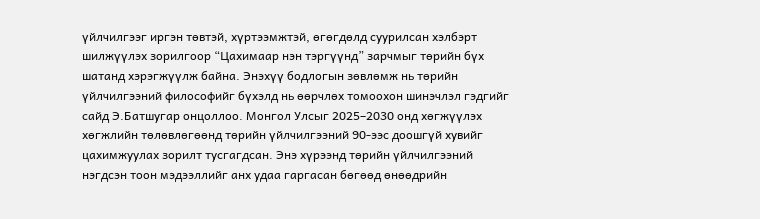үйлчилгээг иргэн төвтэй, хүртээмжтэй, өгөгдөлд суурилсан хэлбэрт шилжүүлэх зорилгоор “Цахимаар нэн тэргүүнд” зарчмыг төрийн бүх шатанд хэрэгжүүлж байна. Энэхүү бодлогын зөвлөмж нь төрийн үйлчилгээний философийг бүхэлд нь өөрчлөх томоохон шинэчлэл гэдгийг сайд Э.Батшугар онцоллоо. Монгол Улсыг 2025–2030 онд хөгжүүлэх хөгжлийн төлөвлөгөөнд төрийн үйлчилгээний 90-ээс доошгүй хувийг цахимжуулах зорилт тусгагдсан. Энэ хүрээнд төрийн үйлчилгээний нэгдсэн тоон мэдээллийг анх удаа гаргасан бөгөөд өнөөдрийн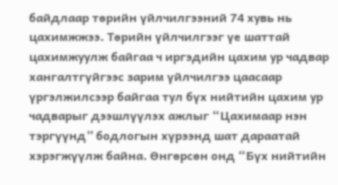байдлаар төрийн үйлчилгээний 74 хувь нь цахимжжээ. Төрийн үйлчилгээг үе шаттай цахимжуулж байгаа ч иргэдийн цахим ур чадвар хангалтгүйгээс зарим үйлчилгээ цаасаар үргэлжилсээр байгаа тул бүх нийтийн цахим ур чадварыг дээшлүүлэх ажлыг “Цахимаар нэн тэргүүнд” бодлогын хүрээнд шат дараатай хэрэгжүүлж байна. Өнгөрсөн онд “Бүх нийтийн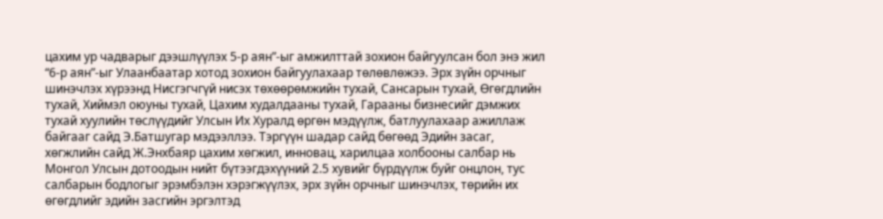цахим ур чадварыг дээшлүүлэх 5-р аян”-ыг амжилттай зохион байгуулсан бол энэ жил “6-р аян”-ыг Улаанбаатар хотод зохион байгуулахаар төлөвлөжээ. Эрх зүйн орчныг шинэчлэх хүрээнд Нисгэгчгүй нисэх төхөөрөмжийн тухай, Сансарын тухай, Өгөгдлийн тухай, Хиймэл оюуны тухай, Цахим худалдааны тухай, Гарааны бизнесийг дэмжих тухай хуулийн төслүүдийг Улсын Их Хуралд өргөн мэдүүлж, батлуулахаар ажиллаж байгааг сайд Э.Батшугар мэдээллээ. Тэргүүн шадар сайд бөгөөд Эдийн засаг, хөгжлийн сайд Ж.Энхбаяр цахим хөгжил, инновац, харилцаа холбооны салбар нь Монгол Улсын дотоодын нийт бүтээгдэхүүний 2.5 хувийг бүрдүүлж буйг онцлон, тус салбарын бодлогыг эрэмбэлэн хэрэгжүүлэх, эрх зүйн орчныг шинэчлэх, төрийн их өгөгдлийг эдийн засгийн эргэлтэд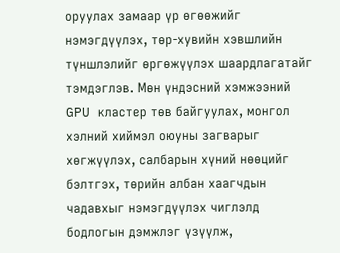оруулах замаар үр өгөөжийг нэмэгдүүлэх, төр-хувийн хэвшлийн түншлэлийг өргөжүүлэх шаардлагатайг тэмдэглэв. Мөн үндэсний хэмжээний GPU кластер төв байгуулах, монгол хэлний хиймэл оюуны загварыг хөгжүүлэх, салбарын хүний нөөцийг бэлтгэх, төрийн албан хаагчдын чадавхыг нэмэгдүүлэх чиглэлд бодлогын дэмжлэг үзүүлж,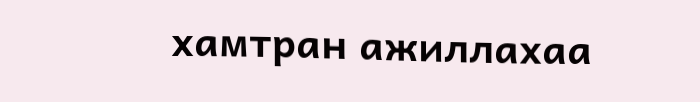хамтран ажиллахаа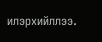илэрхийллээ.